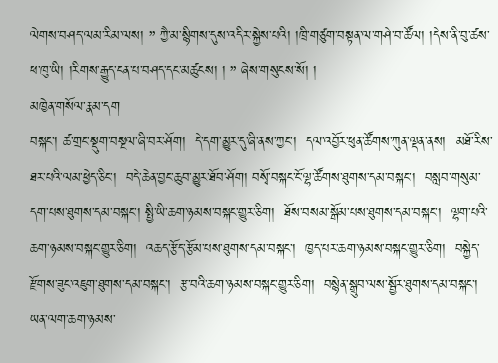ལེགས་བཤད་ལམ་རིམ་ལས། ” ཀྱཻ་མ་སྙིགས་དུས་འདིར་སྐྱེས་པའི། །ཁྲི་གཙུག་བསྟན་ལ་གཤེ་བ་ཚོལ། །དེས་ནི་བུ་ཚས་ཕ་ཁུ་ཡི། །རིགས་རྒྱུད་ངན་པ་བཤད་དང་མཚུངས། ། ” ཞེས་གསུངས་སོ། །
མཁྱེན་གསོལ་རྣམ་དག
བསྐང་། ཚ་གྲང་སྡུག་བསྔལ་ཞི་བར་ཤོག།  དེ་དག་མྱུར་དུ་ཞི་ནས་ཀྱང་།  དལ་འབྱོར་ཕུན་ཚོགས་ཀུན་ལྡན་ནས།  མཐོ་རིས་ཐར་པའི་ལམ་ཕྱེད་ཅིང་།  བདེ་ཆེན་བྱང་ཆུབ་མྱུར་ཐོབ་ཤོག། བསྭོ་བསྐང་ངོ་ལྷ་ཚོགས་ཐུགས་དམ་བསྐང་།  བསླབ་གསུམ་དག་པས་ཐུགས་དམ་བསྐང་། སྤྱི་ཡི་ཆག་ཉམས་བསྐང་གྱུར་ཅིག།  ཐོས་བསམ་སྒོམ་པས་ཐུགས་དམ་བསྐང་།  ལྷག་པའི་ཆག་ཉམས་བསྐང་གྱུར་ཅིག།  འཆད་རྩོད་རྩོམ་པས་ཐུགས་དམ་བསྐང་།  ཁྱད་པར་ཆག་ཉམས་བསྐང་གྱུར་ཅིག།  བསྐྱེད་རྫོགས་ཟུང་འཇུག་ཐུགས་དམ་བསྐང་།  རྩ་བའི་ཆག་ཉམས་བསྐང་གྱུར་ཅིག།  བསྙེན་སྒྲུབ་ལས་སྦྱོར་ཐུགས་དམ་བསྐང་།  ཡན་ལག་ཆག་ཉམས་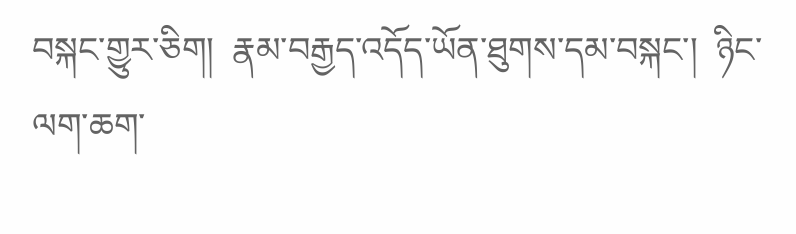བསྐང་གྱུར་ཅིག།  རྣམ་བརྒྱད་འདོད་ཡོན་ཐུགས་དམ་བསྐང་།  ཉིང་ལག་ཆག་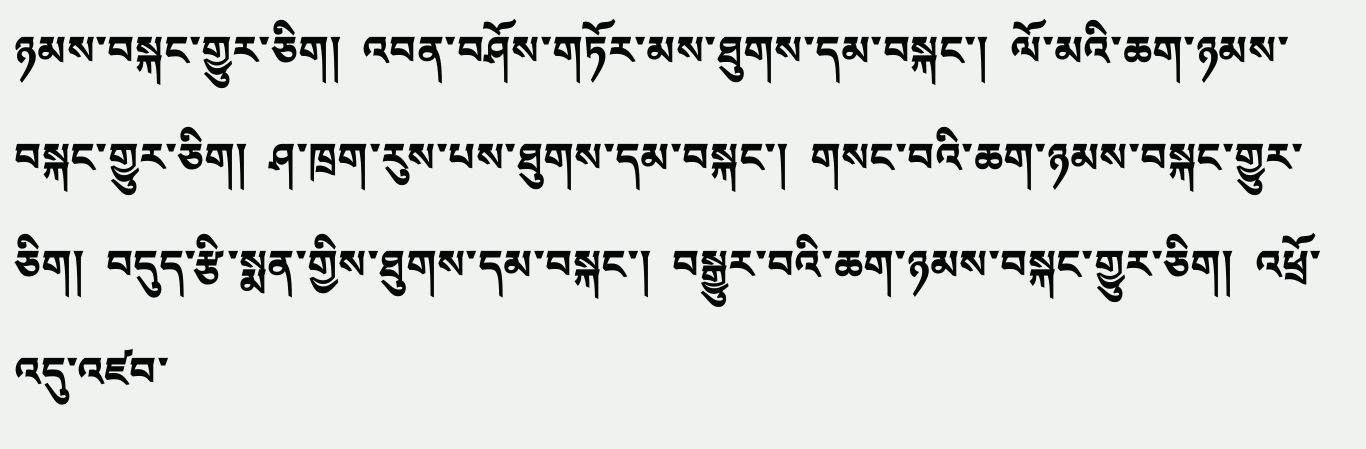ཉམས་བསྐང་གྱུར་ཅིག།  འབན་བཤོས་གཏོར་མས་ཐུགས་དམ་བསྐང་།  ལོ་མའི་ཆག་ཉམས་བསྐང་གྱུར་ཅིག།  ཤ་ཁྲག་རུས་པས་ཐུགས་དམ་བསྐང་།  གསང་བའི་ཆག་ཉམས་བསྐང་གྱུར་ཅིག།  བདུད་རྩི་སྨན་གྱིས་ཐུགས་དམ་བསྐང་།  བསྒྱུར་བའི་ཆག་ཉམས་བསྐང་གྱུར་ཅིག།  འཕྲོ་འདུ་འཛབ་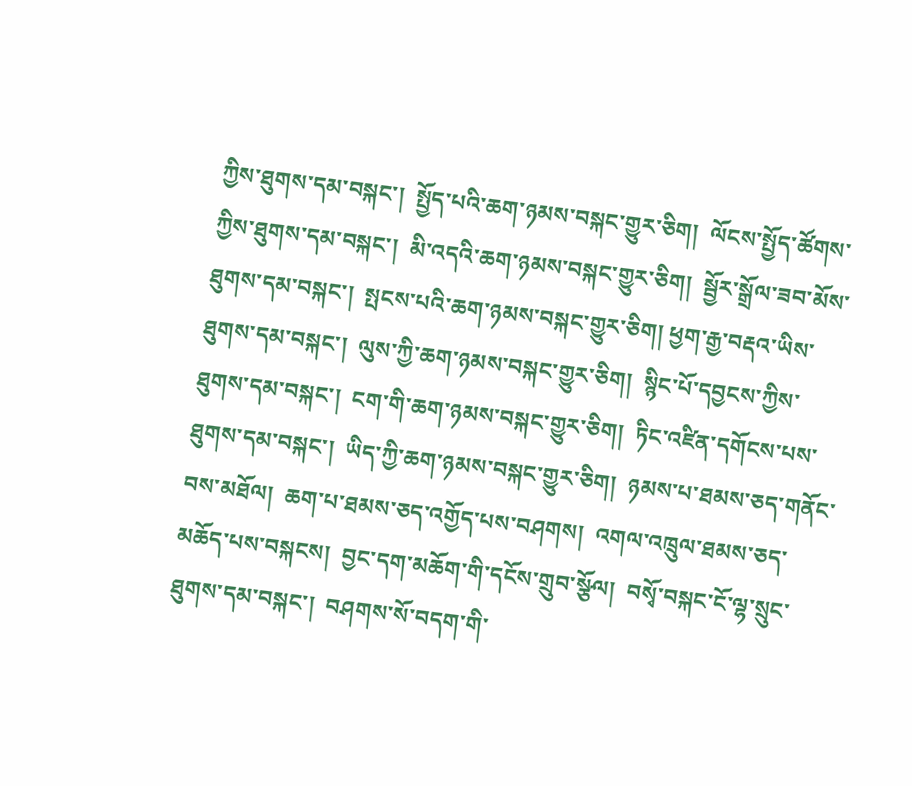ཀྱིས་ཐུགས་དམ་བསྐང་།  སྤྱོད་པའི་ཆག་ཉམས་བསྐང་གྱུར་ཅིག།  ལོངས་སྤྱོད་ཚོགས་ཀྱིས་ཐུགས་དམ་བསྐང་།  མི་འདའི་ཆག་ཉམས་བསྐང་གྱུར་ཅིག།  སྦྱོར་སྒྲོལ་ཟབ་མོས་ཐུགས་དམ་བསྐང་།  སྤངས་པའི་ཆག་ཉམས་བསྐང་གྱུར་ཅིག། ཕྱག་རྒྱ་བརྡའ་ཡིས་ཐུགས་དམ་བསྐང་།  ལུས་ཀྱི་ཆག་ཉམས་བསྐང་གྱུར་ཅིག།  སྙིང་པོ་དབྱངས་ཀྱིས་ཐུགས་དམ་བསྐང་།  ངག་གི་ཆག་ཉམས་བསྐང་གྱུར་ཅིག།  ཏིང་འཛིན་དགོངས་པས་ཐུགས་དམ་བསྐང་།  ཡིད་ཀྱི་ཆག་ཉམས་བསྐང་གྱུར་ཅིག།  ཉམས་པ་ཐམས་ཅད་གནོང་བས་མཐོལ།  ཆག་པ་ཐམས་ཅད་འགྱོད་པས་བཤགས།  འགལ་འཁྲུལ་ཐམས་ཅད་མཆོད་པས་བསྐངས།  བྱང་དག་མཆོག་གི་དངོས་གྲུབ་སྩོལ།  བསྭོ་བསྐང་ངོ་ལྷ་སྲུང་ཐུགས་དམ་བསྐང་།  བཤགས་སོ་བདག་གི་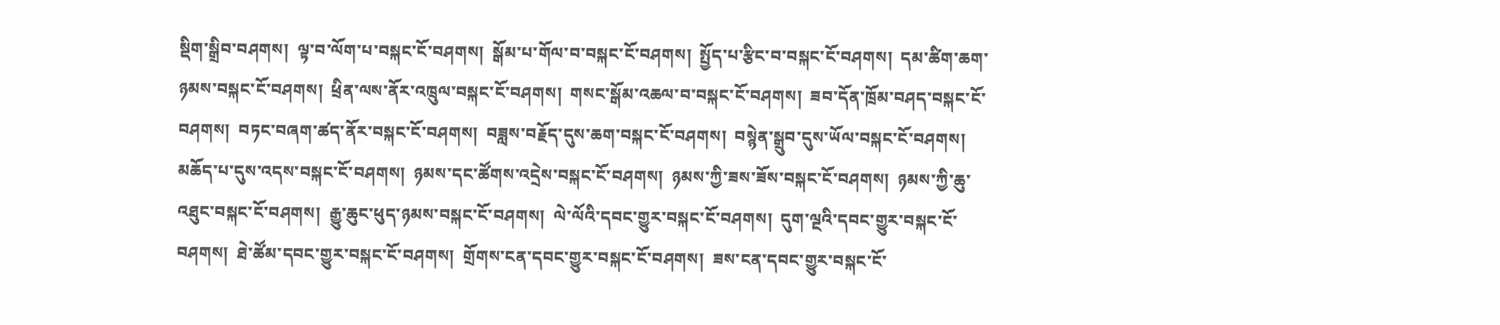སྡིག་སྒྲིབ་བཤགས།  ལྟ་བ་ལོག་པ་བསྐང་ངོ་བཤགས།  སྒོམ་པ་གོལ་བ་བསྐང་ངོ་བཤགས།  སྤྱོད་པ་རྩིང་བ་བསྐང་ངོ་བཤགས།  དམ་ཚིག་ཆག་ཉམས་བསྐང་ངོ་བཤགས།  ཕྲིན་ལས་ནོར་འཁྲུལ་བསྐང་ངོ་བཤགས།  གསང་སྒོམ་འཆལ་བ་བསྐང་ངོ་བཤགས།  ཟབ་དོན་ཁྲོམ་བཤད་བསྐང་ངོ་བཤགས།  བཏང་བཞག་ཚད་ནོར་བསྐང་ངོ་བཤགས།  བཟླས་བརྗོད་དུས་ཆག་བསྐང་ངོ་བཤགས།  བསྙེན་སྒྲུབ་དུས་ཡོལ་བསྐང་ངོ་བཤགས།  མཆོད་པ་དུས་འདས་བསྐང་ངོ་བཤགས།  ཉམས་དང་ཚོགས་འདྲེས་བསྐང་ངོ་བཤགས།  ཉམས་ཀྱི་ཟས་ཟོས་བསྐང་ངོ་བཤགས།  ཉམས་ཀྱི་ཆུ་འཐུང་བསྐང་ངོ་བཤགས།  རྒྱུ་ཆུང་ཕུད་ཉམས་བསྐང་ངོ་བཤགས།  ལེ་ལོའི་དབང་གྱུར་བསྐང་ངོ་བཤགས།  དུག་ལྔའི་དབང་གྱུར་བསྐང་ངོ་བཤགས།  ཐེ་ཚོམ་དབང་གྱུར་བསྐང་ངོ་བཤགས།  གྲོགས་ངན་དབང་གྱུར་བསྐང་ངོ་བཤགས།  ཟས་ངན་དབང་གྱུར་བསྐང་ངོ་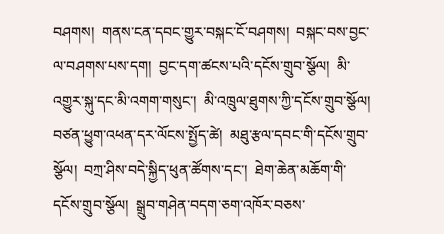བཤགས།  གནས་ངན་དབང་གྱུར་བསྐང་ངོ་བཤགས།  བསྐང་བས་བྱང་ལ་བཤགས་པས་དག།  བྱང་དག་ཚངས་པའི་དངོས་གྲུབ་སྩོལ།  མི་འགྱུར་སྐུ་དང་མི་འགག་གསུང་།  མི་འཁྲུལ་ཐུགས་ཀྱི་དངོས་གྲུབ་སྩོལ།  བཙན་ཕྱུག་འཕན་དར་ལོངས་སྤྱོད་ཚེ།  མཐུ་རྩལ་དབང་གི་དངོས་གྲུབ་སྩོལ།  བཀྲ་ཤིས་བདེ་སྐྱིད་ཕུན་ཚོགས་དང་།  ཐེག་ཆེན་མཆོག་གི་དངོས་གྲུབ་སྩོལ།  སྒྲུབ་གཤེན་བདག་ཅག་འཁོར་བཅས་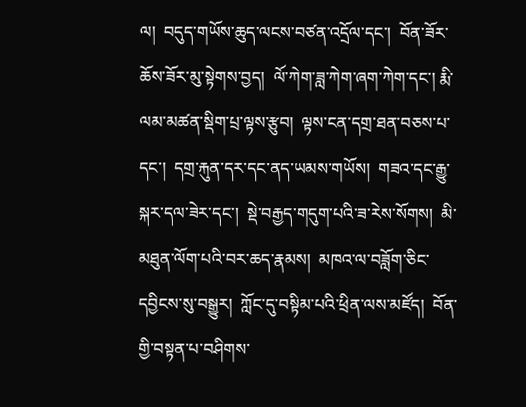ལ།  བདུད་གཡོས་ཆུད་ལངས་བཙན་འདྲོལ་དང་།  བོན་ཟོར་ཆོས་ཟོར་མུ་སྟེགས་བྱད།  ལོ་ཀེག་ཟླ་ཀེག་ཞག་ཀེག་དང་། རྨི་ལམ་མཚན་སྡིག་པྲ་ལྟས་རྩུབ།  ལྟས་ངན་དགྲ་ཐན་བཅས་པ་དང་།  དགྲ་རྐུན་དར་དང་ནད་ཡམས་གཡོས།  གཟའ་དང་རྒྱུ་སྐར་དལ་ཟེར་དང་།  སྡེ་བརྒྱད་གདུག་པའི་ཟ་རེས་སོགས།  མི་མཐུན་ལོག་པའི་བར་ཆད་རྣམས།  མཁའ་ལ་བཟློག་ཅིང་དབྱིངས་སུ་བསྒྱུར།  ཀློང་དུ་བསྟིམ་པའི་ཕྲིན་ལས་མཛོད།  བོན་གྱི་བསྟན་པ་བཤིགས་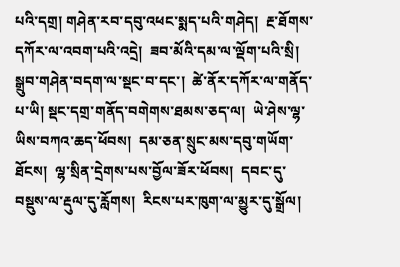པའི་དགྲ། གཤེན་རབ་དབུ་འཕང་སྨད་པའི་གཤེད།  རྔ་ཐོགས་དཀོར་ལ་འབག་པའི་འདྲེ།  ཟབ་མོའི་དམ་ལ་ལྡོག་པའི་སྲི།  སྒྲུབ་གཤེན་བདག་ལ་སྡང་བ་དང་།  ཚེ་ནོར་དཀོར་ལ་གནོད་པ་ཡི། སྡང་དགྲ་གནོད་བགེགས་ཐམས་ཅད་ལ།  ཡེ་ཤེས་ལྷ་ཡིས་བཀའ་ཆད་ཕོབས།  དམ་ཅན་སྲུང་མས་དབུ་གཡོག་ཐོངས།  ལྷ་སྲིན་དྲེགས་པས་བྱོལ་ཟོར་ཕོབས།  དབང་དུ་བསྡུས་ལ་རྡུལ་དུ་རློགས།  རིངས་པར་ཁུག་ལ་མྱུར་དུ་སྒྲོལ།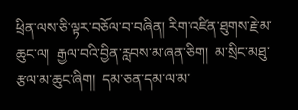ཕྲིན་ལས་ཅི་ལྟར་བཅོལ་བ་བཞིན། རིག་འཛིན་ཐུགས་རྗེ་མ་ཆུང་ལ།  རྒྱལ་བའི་བྱིན་རླབས་མ་ཞན་ཅིག།  མ་སྲིང་མཐུ་རྩལ་མ་ཆུང་ཞིག།  དམ་ཅན་དམ་ལ་མ་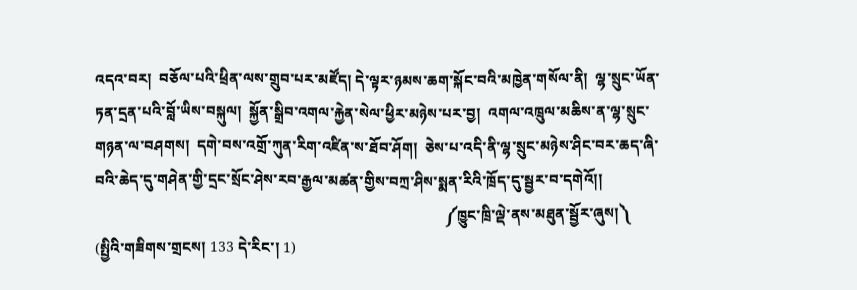འདའ་བར།  བཅོལ་པའི་ཕྲིན་ལས་གྲུབ་པར་མཛོད། དེ་ལྟར་ཉམས་ཆག་སྐོང་བའི་མཁྱེན་གསོལ་ནི།  ལྷ་སྲུང་ཡོན་ཏན་དྲན་པའི་བློ་ཡིས་བསྐུལ།  སྐྱོན་སྒྲིབ་འགལ་རྐྱེན་སེལ་ཕྱིར་མཉེས་པར་བྱ།  འགལ་འཁྲུལ་མཆིས་ན་ལྷ་སྲུང་གཉན་ལ་བཤགས།  དགེ་བས་འགྲོ་ཀུན་རིག་འཛིན་ས་ཐོབ་ཤོག།  ཅེས་པ་འདི་ནི་ལྷ་སྲུང་མཉེས་ཤིང་བར་ཆད་ཞི་བའི་ཆེད་དུ་གཤེན་གྱི་དྲང་སྲོང་ཤེས་རབ་རྒྱལ་མཚན་གྱིས་བཀྲ་ཤིས་སྨན་རིའི་ཁྲོད་དུ་སྦྱར་བ་དགེའོ།།
                                                                                                ༼ཁྱུང་ཁྲི་ལྡེ་ནས་མཐུན་སྦྱོར་ཞུས།༽
(སྤྱིའི་གཟིགས་གྲངས། 133 དེ་རིང་། 1)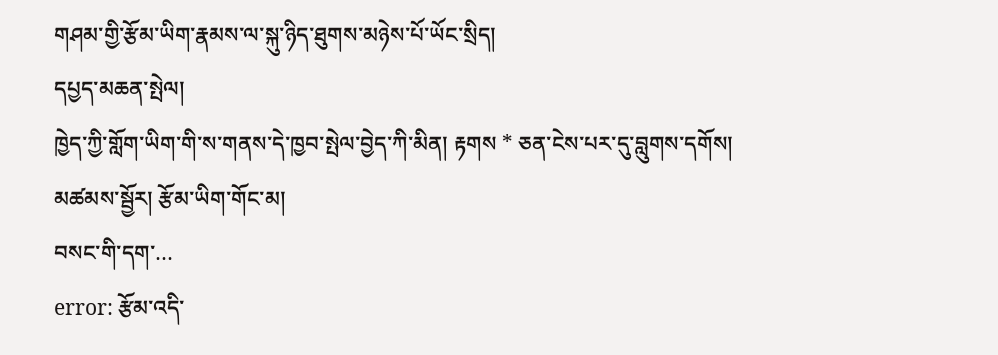གཤམ་གྱི་རྩོམ་ཡིག་རྣམས་ལ་སྐུ་ཉིད་ཐུགས་མཉེས་པོ་ཡོང་སྲིད།
དཔྱད་མཆན་སྤེལ།
ཁྱེད་ཀྱི་གློག་ཡིག་གི་ས་གནས་དེ་ཁྱབ་སྤེལ་བྱེད་ཀི་མིན། རྟགས * ཅན་ངེས་པར་དུ་བླུགས་དགོས།
མཚམས་སྦྱོར། རྩོམ་ཡིག་གོང་མ།
བསང་གི་དག་…
error: རྩོམ་འདི་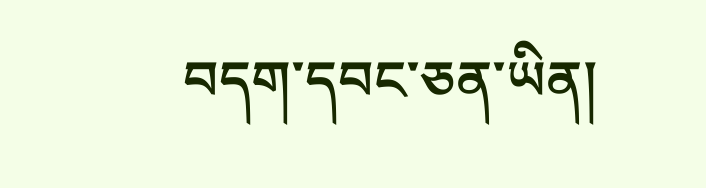བདག་དབང་ཅན་ཡིན།